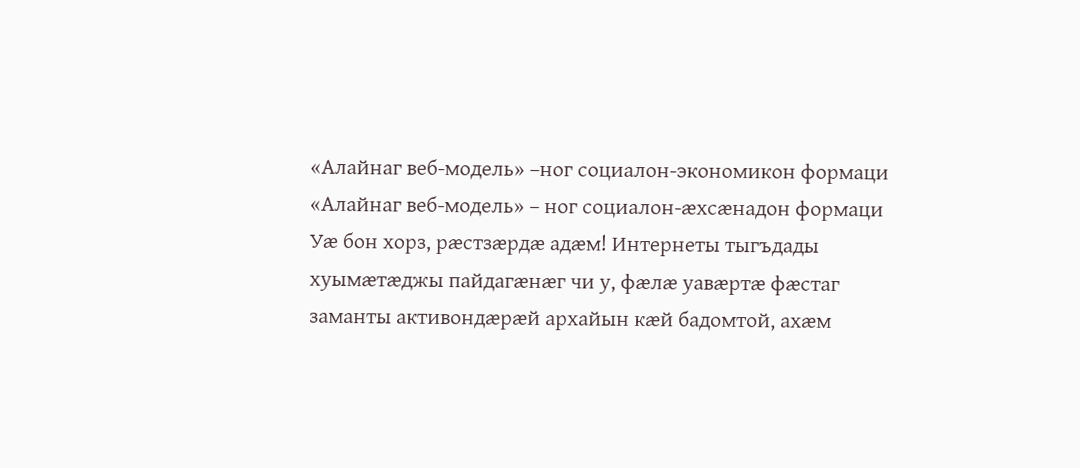«Алайнаг веб-модель» –ног социалон-экономикон формаци
«Алайнаг веб-модель» – ног социалон-æхсæнадон формаци
Уӕ бон хорз, рӕстзӕрдӕ адӕм! Интернеты тыгъдады хуымӕтӕджы пайдагӕнӕг чи у, фӕлӕ уавӕртӕ фӕстаг заманты активондӕрӕй архайын кӕй бадомтой, ахӕм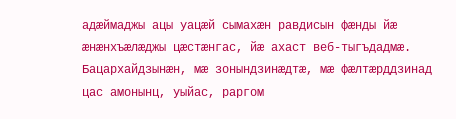адӕймаджы ацы уацӕй сымахӕн равдисын фӕнды йӕ ӕнӕнхъӕлӕджы цӕстӕнгас, йӕ ахаст веб-тыгъдадмӕ. Бацархайдзынӕн, мӕ зонындзинӕдтӕ, мӕ фӕлтӕрддзинад цас амонынц, уыйас, раргом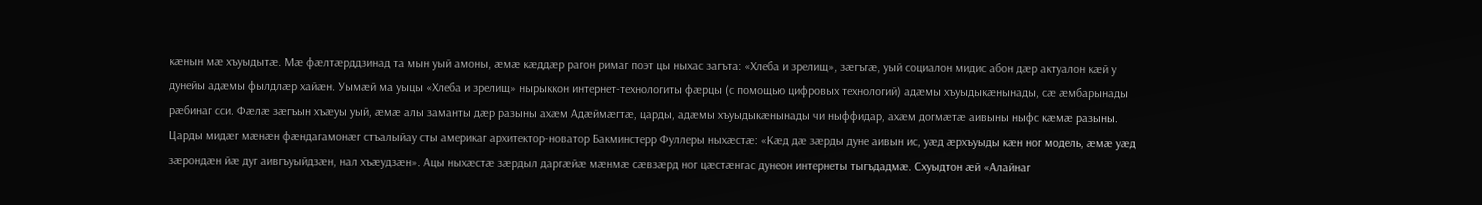кӕнын мӕ хъуыдытӕ. Мӕ фӕлтӕрддзинад та мын уый амоны, ӕмӕ кӕддӕр рагон римаг поэт цы ныхас загъта: «Хлеба и зрелищ», зæгъгæ, уый социалон мидис абон дӕр актуалон кӕй у дунейы адӕмы фылдлӕр хайӕн. Уымӕй ма уыцы «Хлеба и зрелищ» нырыккон интернет-технологиты фӕрцы (с помощью цифровых технологий) адӕмы хъуыдыкӕнынады, сӕ ӕмбарынады рӕбинаг сси. Фӕлӕ зӕгъын хъӕуы уый, ӕмӕ алы заманты дӕр разыны ахӕм Адӕймӕгтӕ, царды, адӕмы хъуыдыкӕнынады чи ныффидар, ахӕм догмӕтӕ аивыны ныфс кӕмӕ разыны. Царды мидӕг мӕнӕн фӕндагамонӕг стъалыйау сты америкаг архитектор-новатор Бакминстерр Фуллеры ныхӕстӕ: «Кӕд дӕ зӕрды дуне аивын ис, уӕд ӕрхъуыды кӕн ног модель, ӕмӕ уӕд зӕрондӕн йӕ дуг аивгъуыйдзӕн, нал хъӕудзӕн». Ацы ныхӕстӕ зӕрдыл даргӕйӕ мӕнмӕ сæвзæрд ног цӕстӕнгас дунеон интернеты тыгъдадмӕ. Схуыдтон ӕй «Алайнаг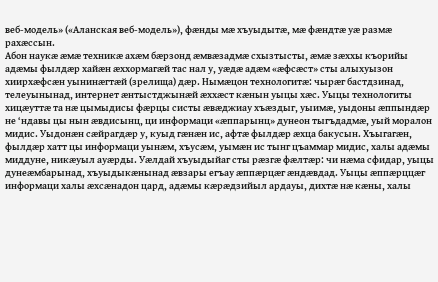веб-модель» («Аланская веб-модель»), фӕнды мӕ хъуыдытӕ, мӕ фӕндтӕ уӕ размӕ рахӕссын.
Абон наукӕ ӕмӕ техникӕ ахӕм бӕрзонд ӕмвӕзадмӕ схызтысты, ӕмӕ зӕххы къорийы адӕмы фылдӕр хайӕн ӕххормагӕй тас нал у, уӕдӕ адӕм «ӕфсӕст» сты алыхуызон хиирхӕфсӕн уынинӕгтӕй (зрелища) дӕр. Нымӕцон технологитӕ: чырӕг бастдзинад, телеуынынад, интернет ӕнтыстджынӕй ӕххӕст кӕнын уыцы хӕс. Уыцы технологиты хицӕуттӕ та нӕ цымыдисы фæрцы систы ӕвӕджиау хъӕздыг, уыимӕ, уыдоны ӕппындӕр не ‘ндавы цы нын ӕвдисынц, ци информаци «ӕппарынц» дунеон тыгъдадмӕ, уый моралон мидис. Уыдонӕн сӕйрагдӕр у, куыд гӕнӕн ис, афтӕ фылдӕр ӕхца бакусын. Хъыгагӕн, фылдӕр хатт цы информаци уынӕм, хъусӕм, уымæн ис тынг цъаммар мидис, халы адӕмы миддуне, никӕуыл ауӕрды. Уӕлдай хъуыдыйаг сты рӕзгӕ фӕлтӕр: чи нӕма сфидар, уыцы дунеӕмбарынад, хъуыдыкӕнынад ӕвзары егъау ӕппӕрцӕг ӕндӕвдад. Уыцы ӕппӕрццӕг информаци халы ӕхсӕнадон цард, адӕмы кӕрӕдзийыл ардауы, дихтӕ нӕ кӕны, халы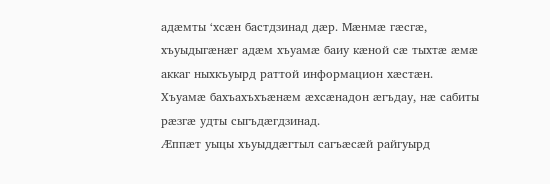адӕмты ‘хсӕн бастдзинад дӕр. Мӕнмӕ гӕсгӕ, хъуыдыгӕнӕг адӕм хъуамӕ баиу кӕной сӕ тыхтӕ ӕмӕ аккаг ныхкъуырд раттой информацион хӕстӕн. Хъуамӕ бахъахъхъӕнӕм ӕхсӕнадон ӕгъдау, нӕ сабиты рӕзгӕ удты сыгъдӕгдзинад.
Æппӕт уыцы хъуыддӕгтыл сагъӕсӕй райгуырд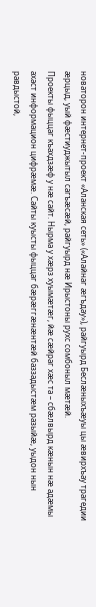новаторон интернет-проект «Аланская сеть» («Алайнаг ӕгъдау»), райгуырд Беслӕныхъӕуы цы ӕвирхъау трагедии ӕрцыд, уый фӕстиуджытыл сагъӕсӕй, райгуырд нӕ Ирыстоны рухс сомбоныл мӕтӕй.
Проекты фыццаг къахдзӕф у нӕ сайт. Нырма у хӕрз хуымӕтӕг, йӕ сӕйраг хӕс та – сбӕлвырд кӕнын нӕ адӕмы ахаст информацион цифрӕмӕ. Сайты куысты фыццаг бæрæггæнæнтæй баззадыстӕм разыйӕ, уыдон нын равдыстой,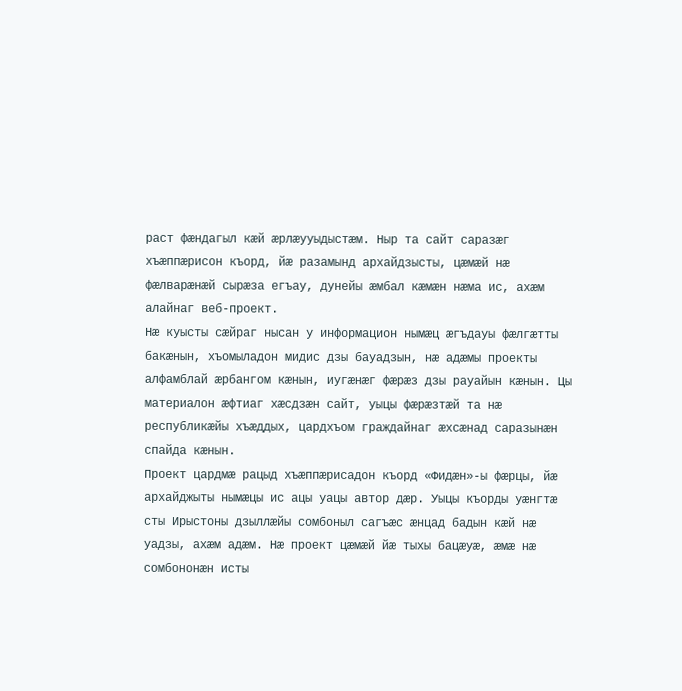раст фӕндагыл кӕй ӕрлӕууыдыстӕм. Ныр та сайт саразæг хъæппæрисон къорд, йæ разамынд архайдзысты, цӕмӕй нӕ фӕлварӕнӕй сырӕза егъау, дунейы ӕмбал кӕмӕн нӕма ис, ахӕм алайнаг веб-проект.
Нӕ куысты сӕйраг нысан у информацион нымӕц ӕгъдауы фӕлгӕтты бакӕнын, хъомыладон мидис дзы бауадзын, нӕ адӕмы проекты алфамблай ӕрбангом кӕнын, иугӕнӕг фӕрӕз дзы рауайын кӕнын. Цы материалон ӕфтиаг хӕсдзӕн сайт, уыцы фӕрӕзтӕй та нӕ республикӕйы хъӕддых, цардхъом граждайнаг ӕхсӕнад саразынӕн спайда кӕнын.
Проект цардмӕ рацыд хъӕппӕрисадон къорд «Фидӕн»-ы фӕрцы, йӕ архайджыты нымӕцы ис ацы уацы автор дӕр. Уыцы къорды уӕнгтӕ сты Ирыстоны дзыллæйы сомбоныл сагъӕс ӕнцад бадын кӕй нӕ уадзы, ахӕм адӕм. Нӕ проект цӕмӕй йӕ тыхы бацӕуӕ, ӕмӕ нӕ сомбононӕн исты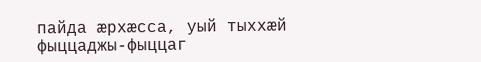пайда ӕрхӕсса, уый тыххӕй фыццаджы-фыццаг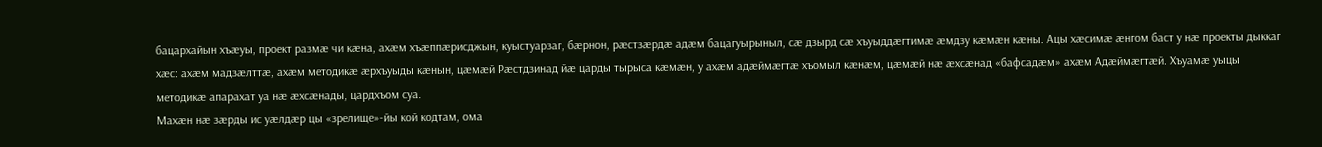бацархайын хъӕуы, проект размӕ чи кӕна, ахӕм хъӕппӕрисджын, куыстуарзаг, бӕрнон, рӕстзӕрдӕ адӕм бацагуырыныл, сӕ дзырд сӕ хъуыддӕгтимӕ ӕмдзу кӕмӕн кӕны. Ацы хӕсимӕ ӕнгом баст у нӕ проекты дыккаг хӕс: ахӕм мадзӕлттӕ, ахӕм методикӕ ӕрхъуыды кӕнын, цӕмӕй Рӕстдзинад йӕ царды тырыса кӕмӕн, у ахӕм адӕймӕгтӕ хъомыл кӕнӕм, цӕмӕй нӕ ӕхсӕнад «бафсадӕм» ахӕм Адӕймӕгтӕй. Хъуамӕ уыцы методикӕ апарахат уа нӕ ӕхсӕнады, цардхъом суа.
Махӕн нӕ зӕрды ис уӕлдӕр цы «зрелище»-йы кой кодтам, ома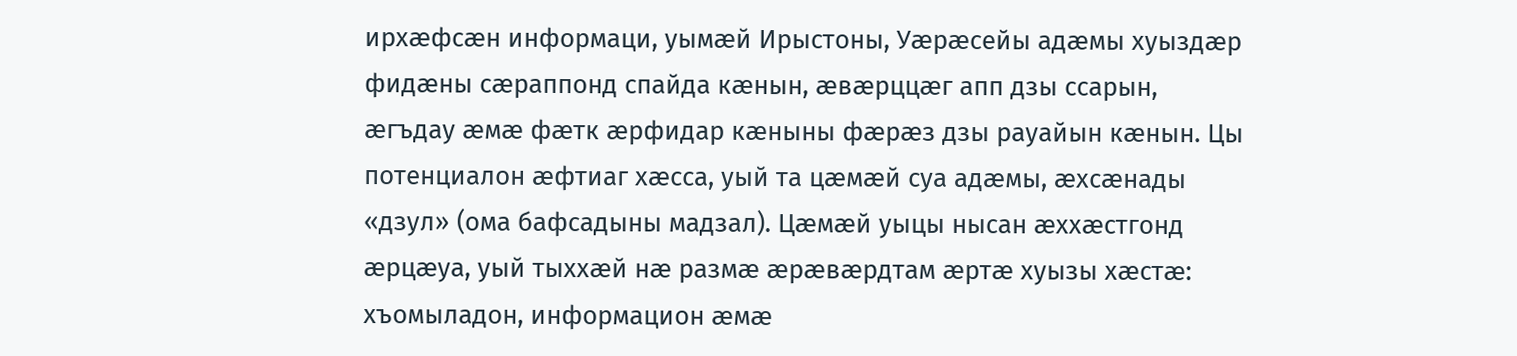ирхӕфсӕн информаци, уымӕй Ирыстоны, Уӕрӕсейы адӕмы хуыздæр фидæны сæраппонд спайда кӕнын, ӕвӕрццӕг апп дзы ссарын, ӕгъдау ӕмӕ фӕтк æрфидар кæныны фæрæз дзы рауайын кæнын. Цы потенциалон ӕфтиаг хӕсса, уый та цӕмӕй суа адӕмы, ӕхсӕнады «дзул» (ома бафсадыны мадзал). Цӕмӕй уыцы нысан ӕххӕстгонд ӕрцӕуа, уый тыххӕй нӕ размӕ ӕрӕвӕрдтам ӕртӕ хуызы хӕстӕ: хъомыладон, информацион ӕмӕ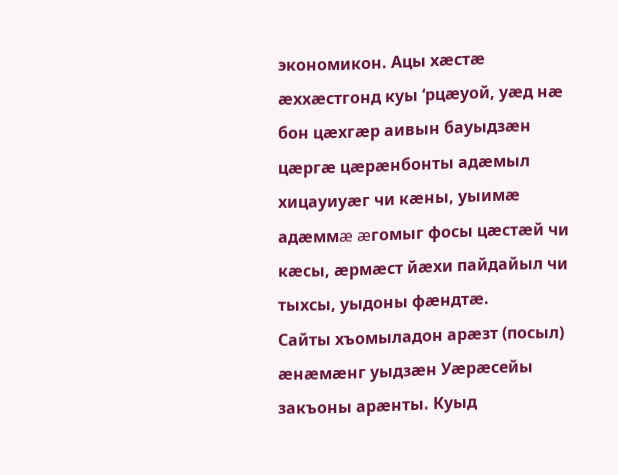экономикон. Ацы хӕстӕ ӕххӕстгонд куы ‘рцӕуой, уӕд нæ бон цæхгæр аивын бауыдзæн цæргæ цæрæнбонты адæмыл хицауиуæг чи кæны, уыимæ адæммæ æгомыг фосы цæстæй чи кæсы, æрмæст йæхи пайдайыл чи тыхсы, уыдоны фæндтæ.
Сайты хъомыладон арӕзт (посыл) ӕнӕмӕнг уыдзӕн Уӕрӕсейы закъоны арæнты. Куыд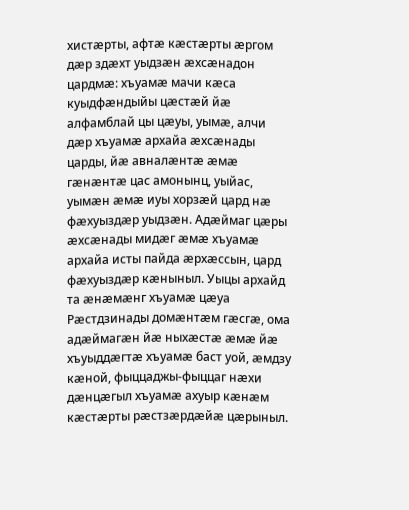хистӕрты, афтӕ кӕстӕрты ӕргом дӕр здӕхт уыдзӕн ӕхсӕнадон цардмӕ: хъуамӕ мачи кӕса куыдфӕндыйы цӕстӕй йӕ алфамблай цы цӕуы, уымӕ, алчи дӕр хъуамӕ архайа ӕхсӕнады царды, йӕ авналӕнтӕ ӕмӕ гӕнӕнтӕ цас амонынц, уыйас, уымӕн ӕмӕ иуы хорзӕй цард нӕ фӕхуыздӕр уыдзӕн. Адӕймаг цӕры ӕхсӕнады мидӕг ӕмӕ хъуамӕ архайа исты пайда ӕрхӕссын, цард фӕхуыздӕр кӕныныл. Уыцы архайд та ӕнӕмӕнг хъуамӕ цӕуа Рӕстдзинады домæнтæм гæсгæ, ома адӕймагӕн йӕ ныхӕстӕ ӕмӕ йӕ хъуыддӕгтӕ хъуамӕ баст уой, ӕмдзу кӕной, фыццаджы-фыццаг нӕхи дӕнцӕгыл хъуамӕ ахуыр кӕнӕм кӕстӕрты рӕстзӕрдӕйӕ цӕрыныл.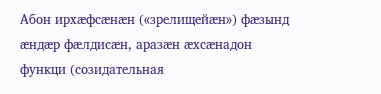Абон ирхæфсæнæн («зрелищейӕн») фӕзынд ӕндӕр фӕлдисӕн, аразӕн ӕхсӕнадон функци (созидательная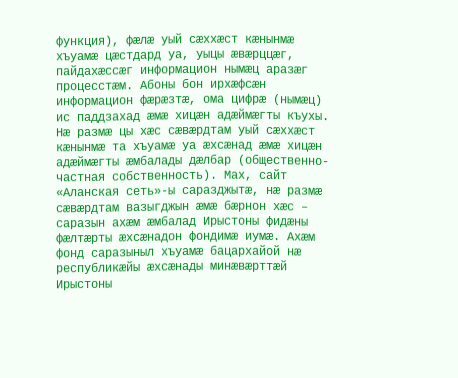функция), фӕлӕ уый сӕххӕст кӕнынмæ хъуамӕ цӕстдард уа, уыцы ӕвӕрццӕг, пайдахæссæг информацион нымӕц аразæг процесстæм. Абоны бон ирхӕфсӕн информацион фӕрӕзтӕ, ома цифрæ (нымӕц) ис паддзахад ӕмӕ хицӕн адӕймӕгты къухы. Нӕ размӕ цы хӕс сӕвӕрдтам уый сӕххӕст кӕнынмӕ та хъуамӕ уа ӕхсӕнад ӕмӕ хицæн адæймæгты ӕмбалады дӕлбар (общественно-частная собственность). Мах, сайт «Аланская сеть»-ы саразджытӕ, нӕ размӕ сæвӕрдтам вазыгджын ӕмӕ бӕрнон хӕс – саразын ахӕм ӕмбалад Ирыстоны фидæны фӕлтӕрты ӕхсӕнадон фондимӕ иумӕ. Ахӕм фонд саразыныл хъуамӕ бацархайой нӕ республикӕйы ӕхсӕнады минӕвӕрттӕй Ирыстоны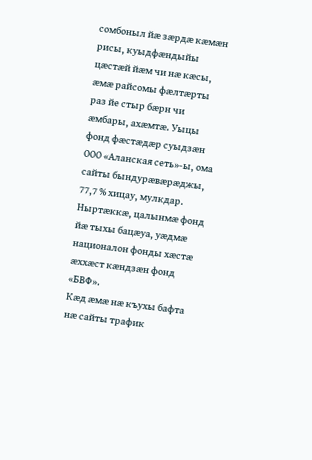сомбоныл йӕ зӕрдӕ кӕмӕн рисы, куыдфӕндыйы цӕстӕй йӕм чи нӕ кӕсы, ӕмӕ райсомы фӕлтӕрты раз йе стыр бӕрн чи ӕмбары, ахӕмтӕ. Уыцы фонд фæстæдæр суыдзӕн ООО «Аланская сеть»-ы, ома сайты бындурӕвӕрӕджы, 77,7 % хицау, мулкдар. Ныртӕккӕ, цалынмӕ фонд йӕ тыхы бацӕуа, уӕдмӕ националон фонды хӕстӕ ӕххӕст кӕндзӕн фонд «БВФ».
Кӕд ӕмӕ нӕ къухы бафта нӕ сайты трафик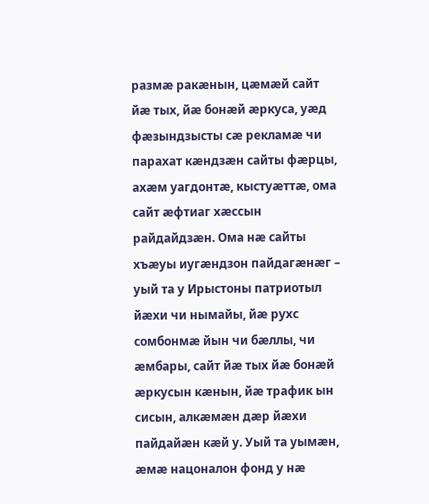размӕ ракӕнын, цӕмӕй сайт йæ тых, йæ бонæй æркуса, уӕд фӕзындзысты сæ рекламӕ чи парахат кæндзæн сайты фæрцы, ахæм уагдонтӕ, кыстуӕттӕ, ома сайт ӕфтиаг хӕссын райдайдзӕн. Ома нӕ сайты хъӕуы иугӕндзон пайдагӕнӕг – уый та у Ирыстоны патриотыл йӕхи чи нымайы, йӕ рухс сомбонмӕ йын чи бӕллы, чи ӕмбары, сайт йӕ тых йӕ бонӕй ӕркусын кӕнын, йӕ трафик ын сисын, алкæмæн дæр йӕхи пайдайӕн кӕй у. Уый та уымæн, ӕмӕ нацоналон фонд у нӕ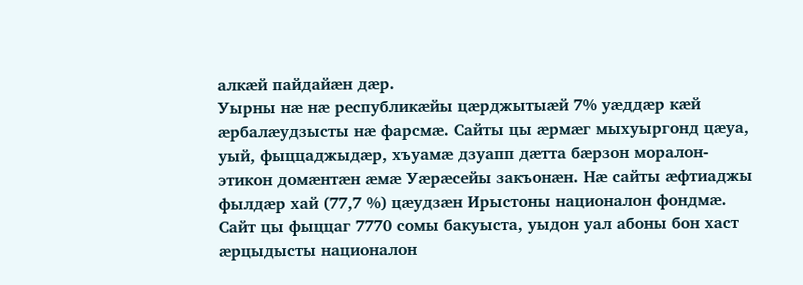алкӕй пайдайӕн дӕр.
Уырны нӕ нӕ республикӕйы цӕрджытыӕй 7% уӕддӕр кӕй æрбалæудзысты нæ фарсмæ. Сайты цы ӕрмӕг мыхуыргонд цӕуа, уый, фыццаджыдӕр, хъуамӕ дзуапп дӕтта бӕрзон моралон-этикон домӕнтӕн ӕмӕ Уӕрӕсейы закъонӕн. Нӕ сайты ӕфтиаджы фылдӕр хай (77,7 %) цӕудзӕн Ирыстоны националон фондмӕ. Сайт цы фыццаг 7770 сомы бакуыста, уыдон уал абоны бон хаст ӕрцыдысты националон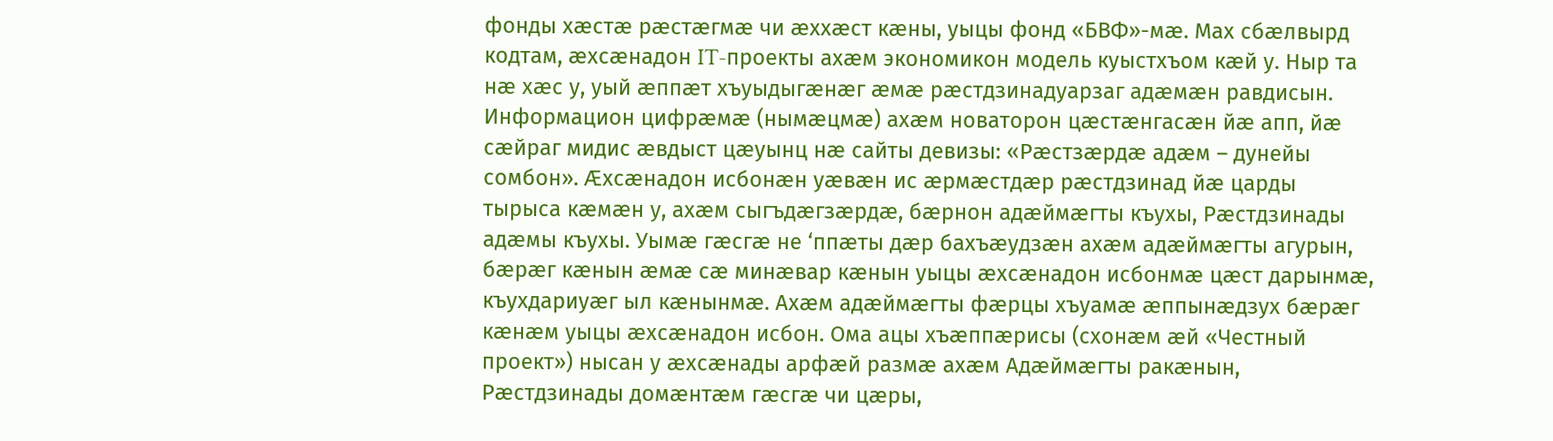фонды хӕстӕ рӕстӕгмӕ чи ӕххӕст кӕны, уыцы фонд «БВФ»-мӕ. Мах сбӕлвырд кодтам, ӕхсӕнадон IT-проекты ахӕм экономикон модель куыстхъом кӕй у. Ныр та нӕ хӕс у, уый ӕппӕт хъуыдыгӕнӕг ӕмӕ рӕстдзинадуарзаг адӕмӕн равдисын.
Информацион цифрӕмӕ (нымæцмæ) ахӕм новаторон цӕстӕнгасæн йӕ апп, йӕ сӕйраг мидис ӕвдыст цӕуынц нӕ сайты девизы: «Рӕстзӕрдӕ адӕм – дунейы сомбон». Æхсӕнадон исбонӕн уӕвӕн ис ӕрмӕстдӕр рӕстдзинад йӕ царды тырыса кӕмӕн у, ахӕм сыгъдӕгзӕрдӕ, бӕрнон адӕймӕгты къухы, Рӕстдзинады адӕмы къухы. Уымӕ гӕсгӕ не ‘ппӕты дӕр бахъӕудзӕн ахӕм адӕймӕгты агурын, бӕрӕг кӕнын ӕмӕ сӕ минӕвар кӕнын уыцы ӕхсӕнадон исбонмӕ цӕст дарынмæ, къухдариуӕг ыл кӕнынмæ. Ахӕм адӕймӕгты фӕрцы хъуамӕ ӕппынӕдзух бӕрӕг кӕнӕм уыцы ӕхсӕнадон исбон. Ома ацы хъæппæрисы (схонæм æй «Честный проект») нысан у æхсæнады арфæй размæ ахæм Адæймæгты ракæнын, Рæстдзинады домæнтæм гæсгæ чи цæры,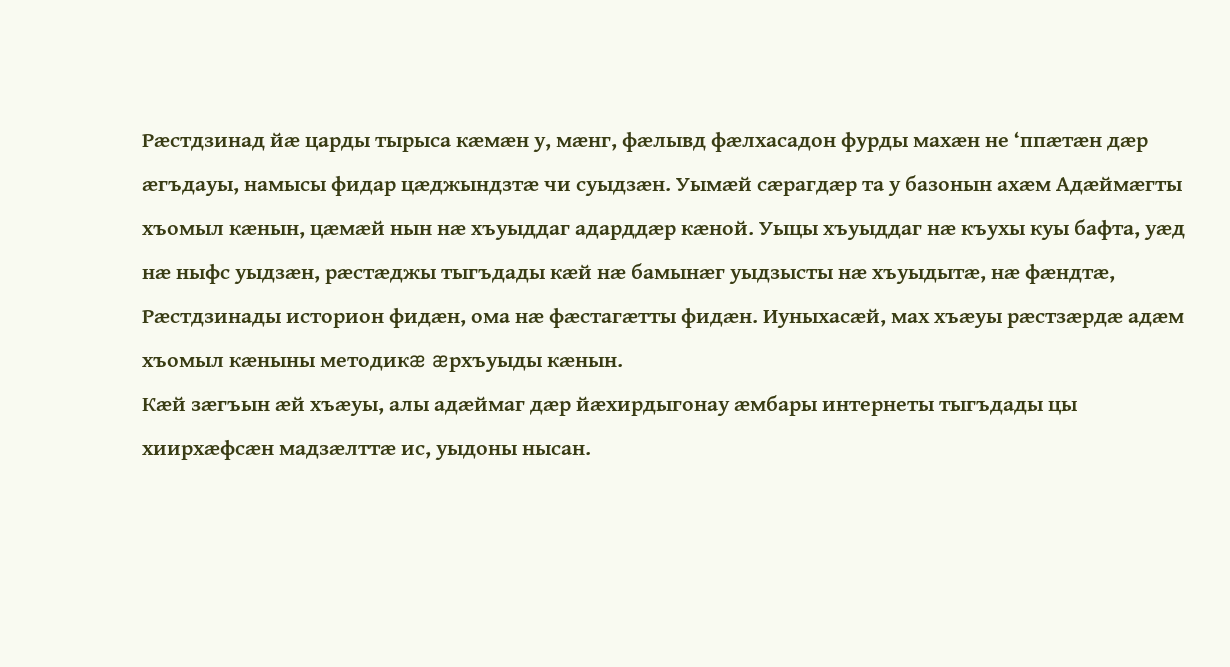Рæстдзинад йæ царды тырыса кæмæн у, мӕнг, фӕлывд фæлхасадон фурды махæн не ‘ппæтæн дæр æгъдауы, намысы фидар цæджындзтæ чи суыдзæн. Уымæй сæрагдæр та у базонын ахæм Адæймæгты хъомыл кæнын, цæмæй нын нæ хъуыддаг адарддæр кæной. Уыцы хъуыддаг нæ къухы куы бафта, уæд нæ ныфс уыдзæн, рæстæджы тыгъдады кæй нæ бамынæг уыдзысты нæ хъуыдытæ, нæ фæндтæ, Рæстдзинады историон фидæн, ома нæ фæстагæтты фидæн. Иуныхасæй, мах хъæуы рæстзæрдæ адæм хъомыл кæныны методикæ æрхъуыды кæнын.
Кæй зæгъын æй хъæуы, алы адæймаг дæр йæхирдыгонау æмбары интернеты тыгъдады цы хиирхæфсæн мадзæлттæ ис, уыдоны нысан.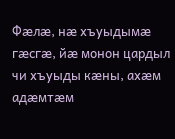Фæлæ, нæ хъуыдымæ гæсгæ, йæ монон цардыл чи хъуыды кæны, ахæм адæмтæм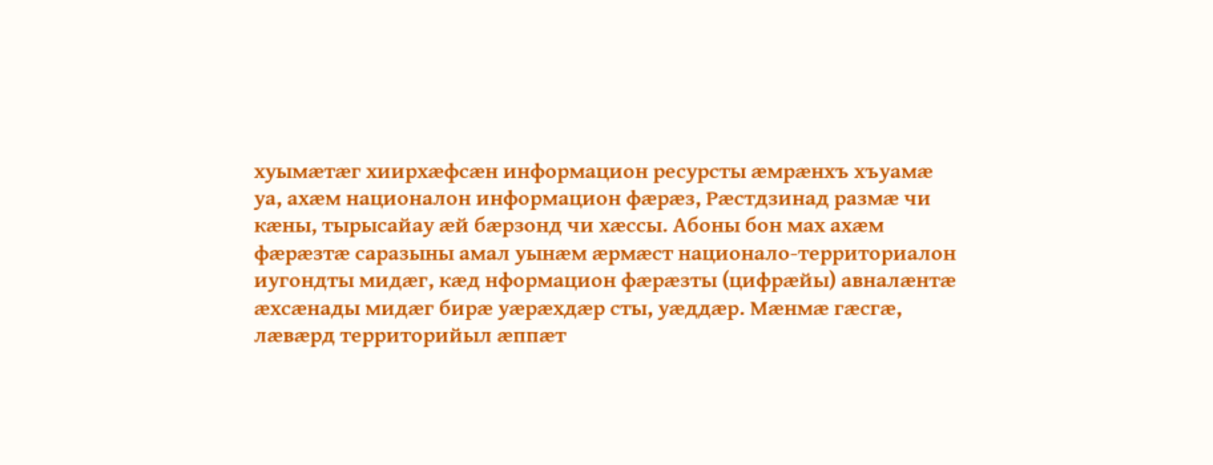хуымæтæг хиирхæфсæн информацион ресурсты æмрæнхъ хъуамæ уа, ахæм националон информацион фæрæз, Рæстдзинад размæ чи кæны, тырысайау æй бæрзонд чи хæссы. Абоны бон мах ахæм фæрæзтæ саразыны амал уынæм æрмæст национало-территориалон иугондты мидæг, кæд нформацион фæрæзты (цифрæйы) авналæнтæ æхсæнады мидæг бирæ уæрæхдæр сты, уæддæр. Мæнмæ гæсгæ, лæвæрд территорийыл æппæт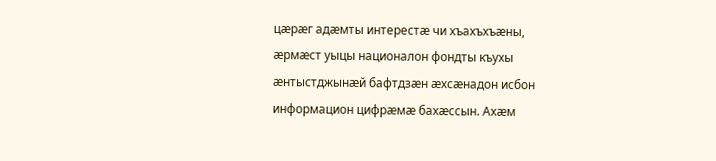цæрæг адæмты интерестæ чи хъахъхъæны, æрмæст уыцы националон фондты къухы æнтыстджынæй бафтдзæн æхсæнадон исбон информацион цифрæмæ бахæссын. Ахæм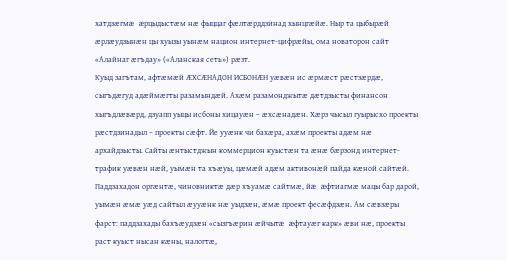хатдзæгмæ æрцыдыстæм нæ фыццаг фæлтæрддзинад хынцгæйæ. Ныр та цыбырæй æрлæудзынæн цы хуызы уынæм национ интернет-цифрæйы, ома новаторон сайт «Алайнаг æгъдау» («Аланская сеть») рæзт.
Куыд загътам, афтæмæй ÆХСÆНАДОН ИСБОНÆН уæвæн ис æрмæст рæстзæрдæ, сыгъдæгуд адæймæгты разамындæй. Ахæм разамонджытæ дæтдзысты финансон хыгъдлæвæрд, дзуапп уыцы исбоны хицауæн – æхсæнадæн. Хæрз чысыл гуырысхо проекты рæстдзинадыл – проекты сæфт. Йе ууæнк чи бахæра, ахæм проекты адæм нæ архайдзысты. Сайты æнтыстджын коммерцион куыстæн та æнæ бæрзонд интернет-трафик уæвæн нæй, уымæн та хъæуы, цæмæй адæм активонæй пайда кæной сайтæй. Паддзахадон оргæнтæ, чиновниктæ дæр хъуамæ сайтмæ, йæ æфтиагмæ мацы бар дарой, уымæн æмæ уæд сайтыл æууæнк нæ уыдзæн, æмæ проект фесæфдзæн. Ам сæвзæры фарст: паддзахады бахъæудзæн «сызгъæрин æйчытæ æфтауæг карк» æви нæ, проекты раст куыст нысан кæны, налогтæ,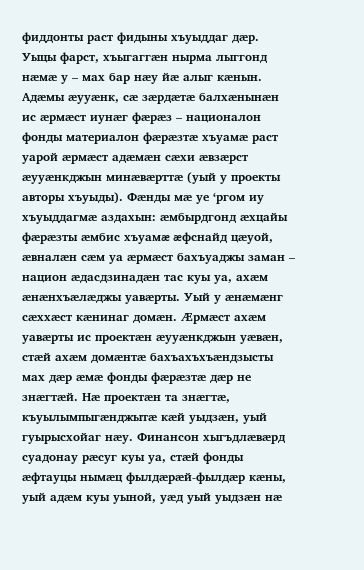фиддонты раст фидыны хъуыддаг дæр. Уыцы фарст, хъыгаггæн нырма лыггонд нæмæ у – мах бар нæу йæ алыг кæнын. Адæмы æууæнк, сæ зæрдæтæ балхæнынæн ис æрмæст иунæг фæрæз – националон фонды материалон фæрæзтæ хъуамæ раст уарой æрмæст адæмæн сæхи æвзæрст æууæнкджын минæвæрттæ (уый у проекты авторы хъуыды). Фæнды мæ уе ‘ргом иу хъуыддагмæ аздахын: æмбырдгонд æхцайы фæрæзты æмбис хъуамæ æфснайд цæуой, æвналæн сæм уа æрмæст бахъуаджы заман – национ æдасдзинадæн тас куы уа, ахæм æнæнхъæлæджы уавæрты. Уый у æнæмæнг сæххæст кæнинаг домæн. Æрмæст ахæм уавæрты ис проектæн æууæнкджын уæвæн, стæй ахæм домæнтæ бахъахъхъæндзысты мах дæр æмæ фонды фæрæзтæ дæр не знæгтæй. Нæ проектæн та знæгтæ, къуылымпыгæнджытæ кæй уыдзæн, уый гуырысхойаг нæу. Финансон хыгъдлæвæрд суадонау рæсуг куы уа, стæй фонды æфтауцы нымæц фылдæрæй-фылдæр кæны, уый адæм куы уыной, уæд уый уыдзæн нæ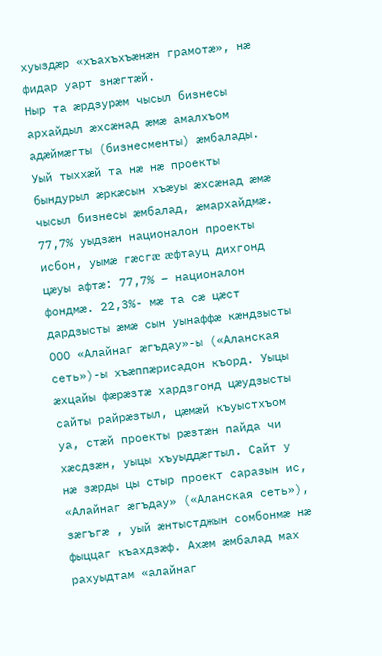хуыздæр «хъахъхъæнæн грамотæ», нæ фидар уарт знæгтæй.
Ныр та æрдзурæм чысыл бизнесы архайдыл æхсæнад æмæ амалхъом адæймæгты (бизнесменты) æмбалады. Уый тыххæй та нæ нæ проекты бындурыл æркæсын хъæуы æхсæнад æмæ чысыл бизнесы æмбалад, æмархайдмæ. 77,7% уыдзæн националон проекты исбон, уымæ гæсгæ æфтауц дихгонд цæуы афтæ: 77,7% – националон фондмæ. 22,3%- мæ та сæ цæст дардзысты æмæ сын уынаффæ кæндзысты ООО «Алайнаг æгъдау»-ы («Аланская сеть»)-ы хъæппæрисадон къорд. Уыцы æхцайы фæрæзтæ хардзгонд цæудзысты сайты райрæзтыл, цæмæй къуыстхъом уа, стæй проекты рæзтæн пайда чи хæсдзæн, уыцы хъуыддæгтыл. Сайт у нæ зæрды цы стыр проект саразын ис, «Алайнаг æгъдау» («Аланская сеть»), зæгъгæ , уый æнтыстджын сомбонмæ нæ фыццаг къахдзæф. Ахæм æмбалад мах рахуыдтам «алайнаг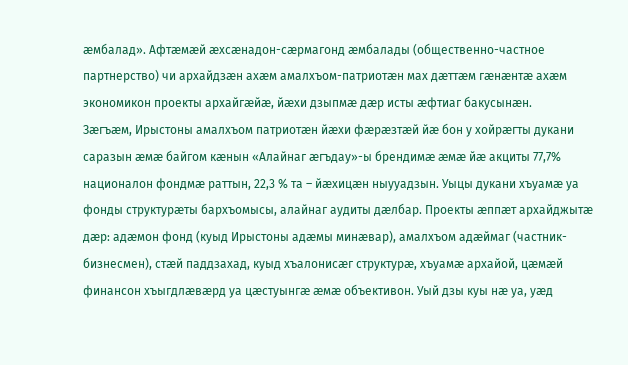æмбалад». Афтæмæй æхсæнадон-сӕрмагонд æмбалады (общественно-частное партнерство) чи архайдзæн ахæм амалхъом-патриотæн мах дæттæм гæнæнтæ ахæм экономикон проекты архайгæйæ, йæхи дзыпмæ дæр исты æфтиаг бакусынæн.
Зæгъæм, Ирыстоны амалхъом патриотæн йæхи фæрæзтæй йæ бон у хойрæгты дукани саразын æмæ байгом кæнын «Алайнаг æгъдау»-ы брендимæ æмæ йæ акциты 77,7% националон фондмæ раттын, 22,3 % та – йæхицæн ныууадзын. Уыцы дукани хъуамæ уа фонды структурæты бархъомысы, алайнаг аудиты дæлбар. Проекты æппæт архайджытæ дæр: адæмон фонд (куыд Ирыстоны адæмы минæвар), амалхъом адæймаг (частник-бизнесмен), стæй паддзахад, куыд хъалонисæг структурæ, хъуамæ архайой, цæмæй финансон хъыгдлæвæрд уа цæстуынгæ æмæ объективон. Уый дзы куы нæ уа, уæд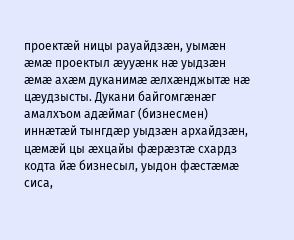проектæй ницы рауайдзæн, уымæн æмæ проектыл æууæнк нæ уыдзæн æмæ ахæм дуканимæ æлхæнджытæ нæ цæудзысты. Дукани байгомгæнæг амалхъом адæймаг (бизнесмен) иннæтæй тынгдæр уыдзæн архайдзæн, цæмæй цы æхцайы фæрæзтæ схардз кодта йæ бизнесыл, уыдон фæстæмæ сиса,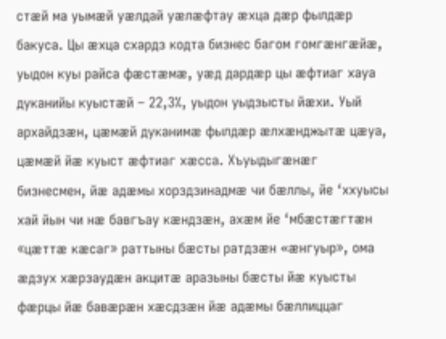стæй ма уымæй уæлдай уæлæфтау æхца дæр фылдæр бакуса. Цы æхца схардз кодта бизнес багом гомгæнгæйæ, уыдон куы райса фæстæмæ, уæд дардæр цы æфтиаг хауа дуканийы куыстæй – 22,3%, уыдон уыдзысты йæхи. Уый архайдзæн, цæмæй дуканимæ фылдæр æлхæнджытæ цæуа, цæмæй йæ куыст æфтиаг хæсса. Хъуыдыгæнæг бизнесмен, йæ адæмы хорздзинадмæ чи бæллы, йе ‘ххуысы хай йын чи нæ бавгъау кæндзæн, ахæм йе ‘мбæстæгтæн «цæттæ кæсаг» раттыны бæсты ратдзæн «æнгуыр», ома æдзух хæрзаудæн акцитæ аразыны бæсты йæ куысты фæрцы йæ бавæрæн хæсдзæн йæ адæмы бæллиццаг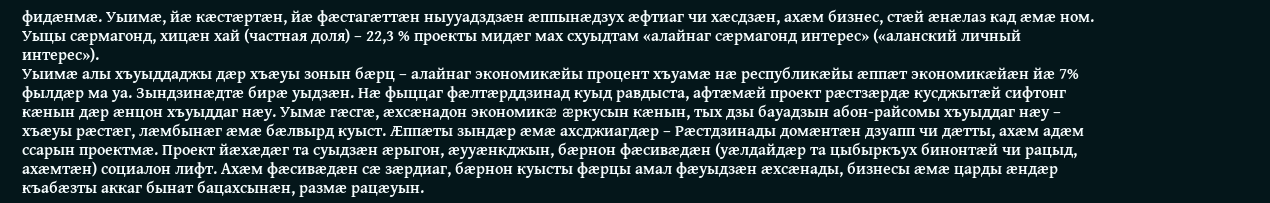фидæнмæ. Уыимæ, йæ кæстæртæн, йæ фæстагæттæн ныууадздзæн æппынæдзух æфтиаг чи хæсдзæн, ахæм бизнес, стæй æнæлаз кад æмæ ном. Уыцы сæрмагонд, хицæн хай (частная доля) – 22,3 % проекты мидæг мах схуыдтам «алайнаг сæрмагонд интерес» («аланский личный интерес»).
Уыимæ алы хъуыддаджы дæр хъæуы зонын бæрц – алайнаг экономикæйы процент хъуамæ нæ республикæйы æппæт экономикæйæн йæ 7% фылдæр ма уа. Зындзинæдтæ бирæ уыдзæн. Нæ фыццаг фæлтæрддзинад куыд равдыста, афтæмæй проект рæстзæрдæ кусджытæй сифтонг кæнын дæр æнцон хъуыддаг нæу. Уымæ гæсгæ, æхсæнадон экономикæ æркусын кæнын, тых дзы бауадзын абон-райсомы хъуыддаг нæу – хъæуы рæстæг, лæмбынæг æмæ бæлвырд куыст. Æппæты зындæр æмæ ахсджиагдæр – Рæстдзинады домæнтæн дзуапп чи дæтты, ахæм адæм ссарын проектмæ. Проект йæхæдæг та суыдзæн æрыгон, æууæнкджын, бæрнон фæсивæдæн (уæлдайдæр та цыбыркъух бинонтæй чи рацыд, ахæмтæн) социалон лифт. Ахæм фæсивæдæн сæ зæрдиаг, бæрнон куысты фæрцы амал фæуыдзæн æхсæнады, бизнесы æмæ царды æндæр къабæзты аккаг бынат бацахсынӕн, размæ рацæуын.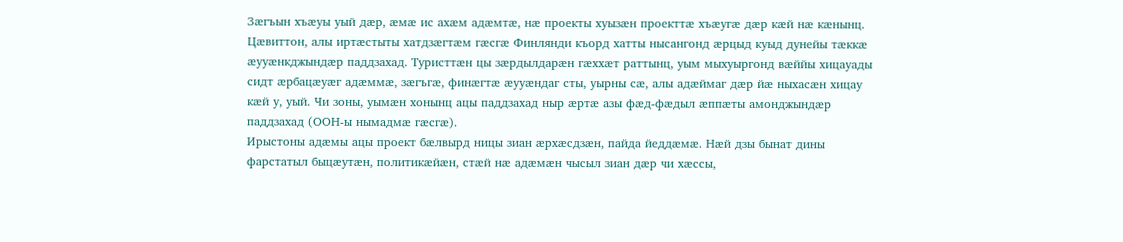Зӕгъын хъӕуы уый дæр, ӕмӕ ис ахӕм адӕмтӕ, нӕ проекты хуызӕн проекттӕ хъӕугӕ дӕр кӕй нӕ кӕнынц. Цæвиттон, алы иртӕстыты хатдзӕгтӕм гӕсгӕ Финлянди къорд хатты нысангонд ӕрцыд куыд дунейы тӕккӕ ӕууӕнкджындӕр паддзахад. Туристтӕн цы зӕрдылдарӕн гӕххӕт раттынц, уым мыхуыргонд вӕййы хицауады сидт ӕрбацӕуӕг адӕммӕ, зӕгъгӕ, финӕгтӕ ӕууӕндаг сты, уырны сæ, алы адӕймаг дӕр йӕ ныхасӕн хицау кӕй у, уый. Чи зоны, уымӕн хонынц ацы паддзахад ныр ӕртӕ азы фӕд-фӕдыл ӕппӕты амонджындӕр паддзахад (ООН-ы нымадмӕ гӕсгӕ).
Ирыстоны адӕмы ацы проект бӕлвырд ницы зиан ӕрхӕсдзӕн, пайда йеддӕмӕ. Нӕй дзы бынат дины фарстатыл быцӕутӕн, политикӕйӕн, стӕй нӕ адӕмӕн чысыл зиан дӕр чи хӕссы,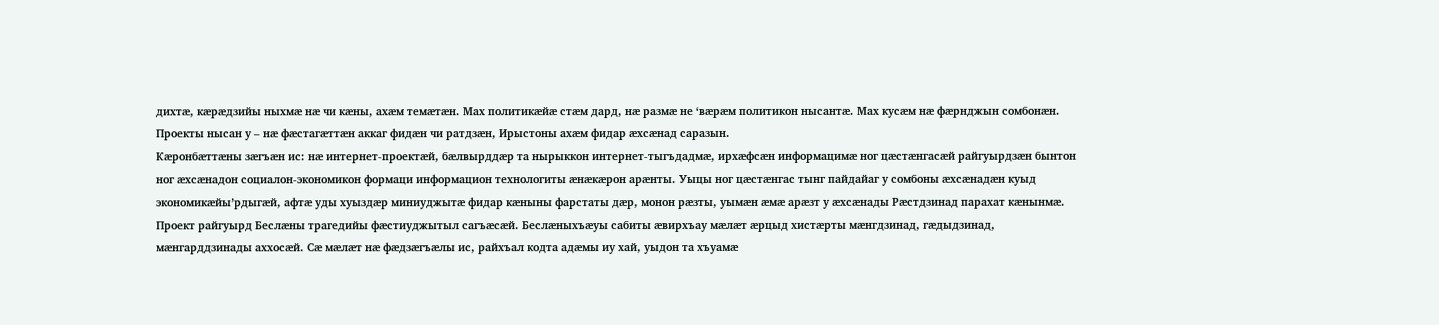дихтӕ, кӕрӕдзийы ныхмӕ нӕ чи кӕны, ахӕм темӕтӕн. Мах политикӕйӕ стӕм дард, нӕ размӕ не ‘вӕрӕм политикон нысантӕ. Мах кусӕм нӕ фӕрнджын сомбонӕн. Проекты нысан у – нӕ фӕстагӕттӕн аккаг фидæн чи ратдзӕн, Ирыстоны ахӕм фидар ӕхсӕнад саразын.
Кӕронбӕттӕны зӕгъӕн ис: нӕ интернет-проектæй, бӕлвырддӕр та нырыккон интернет-тыгъдадмӕ, ирхӕфсӕн информацимӕ ног цӕстӕнгасӕй райгуырдзӕн бынтон ног ӕхсӕнадон социалон-экономикон формаци информацион технологиты ӕнӕкӕрон арӕнты. Уыцы ног цӕстӕнгас тынг пайдайаг у сомбоны ӕхсӕнадӕн куыд экономикӕйы’рдыгӕй, афтӕ уды хуыздӕр миниуджытӕ фидар кӕныны фарстаты дӕр, монон рӕзты, уымӕн ӕмӕ арӕзт у ӕхсӕнады Рӕстдзинад парахат кӕнынмӕ. Проект райгуырд Беслӕны трагедийы фӕстиуджытыл сагъӕсӕй. Беслӕныхъӕуы сабиты ӕвирхъау мӕлӕт ӕрцыд хистӕрты мӕнгдзинад, гӕдыдзинад, мӕнгарддзинады аххосӕй. Сӕ мӕлӕт нӕ фӕдзӕгъӕлы ис, райхъал кодта адæмы иу хай, уыдон та хъуамæ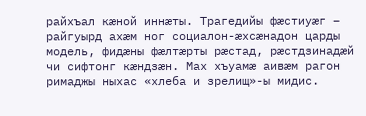райхъал кæной иннæты. Трагедийы фæстиуæг – райгуырд ахӕм ног социалон-ӕхсӕнадон царды модель, фидæны фӕлтӕрты рӕстад, рӕстдзинадӕй чи сифтонг кӕндзӕн. Мах хъуамӕ аивӕм рагон римаджы ныхас «хлеба и зрелищ»-ы мидис.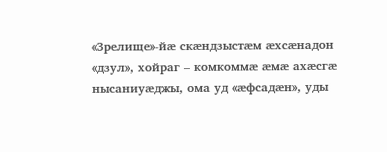«Зрелище»-йӕ скӕндзыстӕм ӕхсӕнадон «дзул», хойраг – комкоммӕ ӕмӕ ахӕсгӕ нысаниуӕджы, ома уд «ӕфсадӕн», уды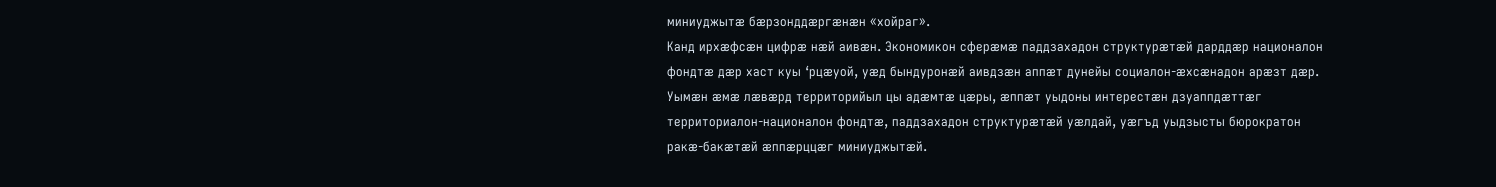миниуджытӕ бӕрзонддӕргӕнӕн «хойраг».
Канд ирхæфсæн цифрæ нæй аивæн. Экономикон сферæмæ паддзахадон структурæтæй дарддæр националон фондтæ дæр хаст куы ‘рцæуой, уæд бындуронæй аивдзæн аппæт дунейы социалон-æхсæнадон арæзт дæр. Уымæн æмæ лæвæрд территорийыл цы адæмтæ цæры, æппæт уыдоны интерестæн дзуаппдæттæг территориалон-националон фондтæ, паддзахадон структурæтæй уæлдай, уæгъд уыдзысты бюрократон ракæ-бакæтæй æппæрццæг миниуджытæй.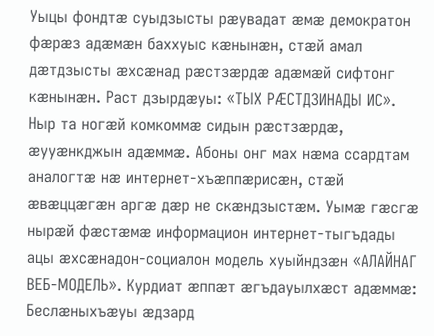Уыцы фондтæ суыдзысты рæувадат æмæ демократон фæрæз адæмæн баххуыс кæнынæн, стæй амал дæтдзысты æхсæнад рæстзæрдæ адæмæй сифтонг кæнынæн. Раст дзырдæуы: «ТЫХ РÆСТДЗИНАДЫ ИС».
Ныр та ногæй комкоммæ сидын рæстзæрдæ, æууæнкджын адæммæ. Абоны онг мах нæма ссардтам аналогтæ нæ интернет-хъæппæрисæн, стæй æвæццæгæн аргæ дæр не скæндзыстæм. Уымæ гæсгæ нырæй фæстæмæ информацион интернет-тыгъдады ацы æхсæнадон-социалон модель хуыйндзæн «АЛАЙНАГ ВЕБ-МОДЕЛЬ». Курдиат æппæт æгъдауылхæст адæммæ: Беслæныхъæуы æдзард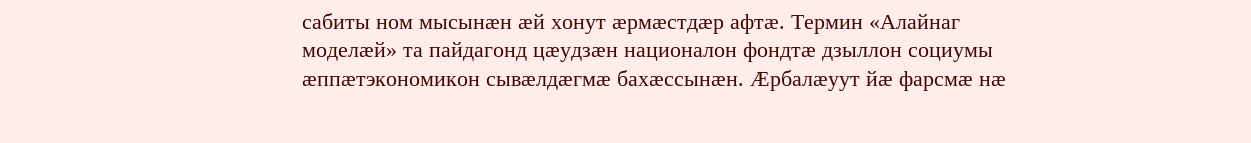сабиты ном мысынæн æй хонут æрмæстдæр афтæ. Термин «Алайнаг моделæй» та пайдагонд цæудзæн националон фондтæ дзыллон социумы æппæтэкономикон сывæлдæгмæ бахæссынæн. Æрбалæуут йæ фарсмæ нæ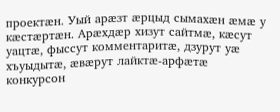проектæн. Уый арæзт æрцыд сымахæн æмæ у кæстæртæн. Арæхдæр хизут сайтмæ, кæсут уацтæ, фыссут комментаритæ, дзурут уæ хъуыдытæ, æвæрут лайктæ-арфæтæ конкурсон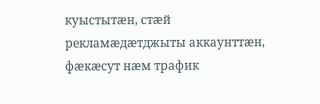куыстытæн, стæй рекламæдæтджыты аккаунттæн, фæкæсут нæм трафик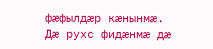фæфылдæр кæнынмæ.
Дæ рухс фидæнмæ дæ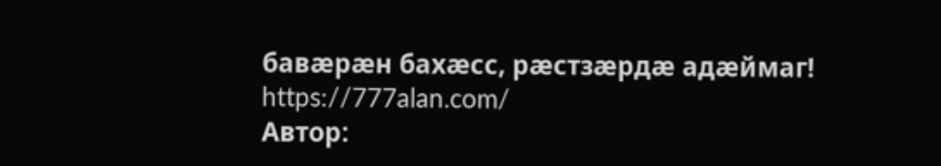бавæрæн бахæсс, рæстзæрдæ адæймаг!
https://777alan.com/
Автор: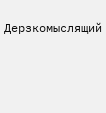Дерзкомыслящий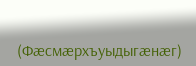(Фæсмæрхъуыдыгæнæг)